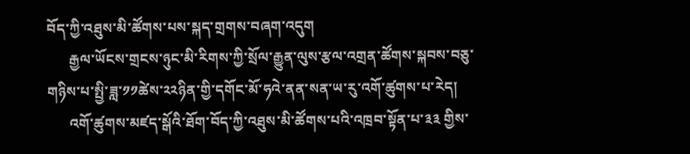བོད་ཀྱི་འཐུས་མི་ཚོགས་པས་སྐད་གྲགས་བཞག་འདུག
      རྒྱལ་ཡོངས་གྲངས་ཉུང་མི་རིགས་ཀྱི་སྲོལ་རྒྱུན་ལུས་རྩལ་འགྲན་ཚོགས་སྐབས་བཅུ་གཉིས་པ་སྤྱི་ཟླ་༡༡ཚེས་༢༢ཉིན་གྱི་དགོང་མོ་ཧའེ་ནན་སན་ཡ་རུ་འགོ་ཚུགས་པ་རེད།
      འགོ་ཚུགས་མཛད་སྒོའི་ཐོག་བོད་ཀྱི་འཐུས་མི་ཚོགས་པའི་འཁྲབ་སྟོན་པ་༣༣ གྱིས་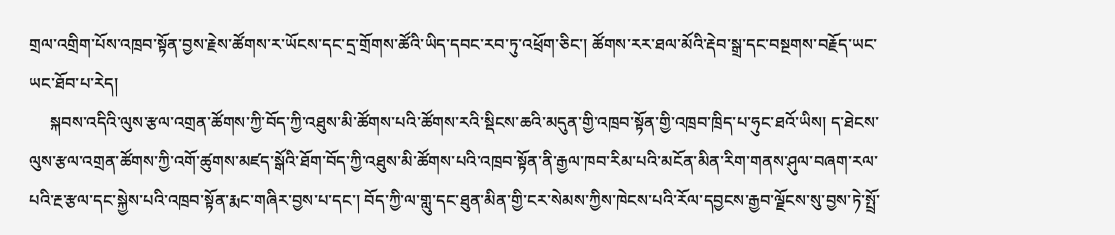གྲལ་འགྲིག་པོས་འཁྲབ་སྟོན་བྱས་རྗེས་ཚོགས་ར་ཡོངས་དང་དྲ་གྲོགས་ཚོའི་ཡིད་དབང་རབ་ཏུ་འཕྲོག་ཅིང་། ཚོགས་རར་ཐལ་མོའི་རྡེབ་སྒྲ་དང་བསྔགས་བརྗོད་ཡང་ཡང་ཐོབ་པ་རེད།
     སྐབས་འདིའི་ལུས་རྩལ་འགྲན་ཚོགས་ཀྱི་བོད་ཀྱི་འཐུས་མི་ཚོགས་པའི་ཚོགས་རའི་སྡིངས་ཆའི་མདུན་གྱི་འཁྲབ་སྟོན་གྱི་འཁྲབ་ཁྲིད་པ་ཧུང་ཐའོ་ཡིས། ད་ཐེངས་ལུས་རྩལ་འགྲན་ཚོགས་ཀྱི་འགོ་ཚུགས་མཛད་སྒོའི་ཐོག་བོད་ཀྱི་འཐུས་མི་ཚོགས་པའི་འཁྲབ་སྟོན་ནི་རྒྱལ་ཁབ་རིམ་པའི་མངོན་མིན་རིག་གནས་ཤུལ་བཞག་རལ་པའི་རྔ་རྩལ་དང་སྐྱེས་པའི་འཁྲབ་སྟོན་རྨང་གཞིར་བྱས་པ་དང་། བོད་ཀྱི་ལ་གླུ་དང་ཐུན་མིན་གྱི་ངར་སེམས་ཀྱིས་ཁེངས་པའི་རོལ་དབྱངས་རྒྱབ་ལྗོངས་སུ་བྱས་ཏེ་སྤྲོ་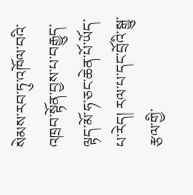སེམས་རབ་ཏུ་འཁོལ་བའི་འཁྲབ་སྟོན་བྱས་པ་བརྒྱུད་ལྟད་མོ་ཧ་ཅང་ཆེན་པོ་ཡོད་པ་རེད། རལ་པ་དང་བྲོའི་སྒྱུ་རྩལ་གྱི་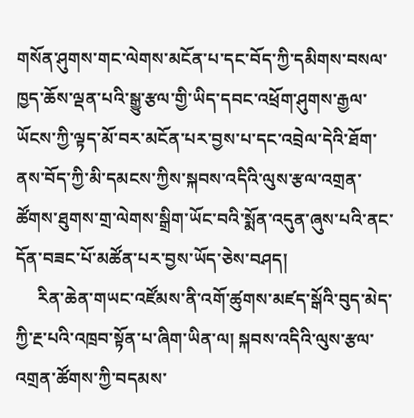གསོན་ཤུགས་གང་ལེགས་མངོན་པ་དང་བོད་ཀྱི་དམིགས་བསལ་ཁྱད་ཆོས་ལྡན་པའི་སྒྱུ་རྩལ་གྱི་ཡིད་དབང་འཕྲོག་ཤུགས་རྒྱལ་ཡོངས་ཀྱི་ལྟད་མོ་བར་མངོན་པར་བྱས་པ་དང་འབྲེལ་དེའི་ཐོག་ནས་བོད་ཀྱི་མི་དམངས་ཀྱིས་སྐབས་འདིའི་ལུས་རྩལ་འགྲན་ཚོགས་ཐུགས་གྲ་ལེགས་སྒྲིག་ཡོང་བའི་སྨོན་འདུན་ཞུས་པའི་ནང་དོན་བཟང་པོ་མཚོན་པར་བྱས་ཡོད་ཅེས་བཤད།
     རིན་ཆེན་གཡང་འཛོམས་ནི་འགོ་ཚུགས་མཛད་སྒོའི་བུད་མེད་ཀྱི་རྔ་པའི་འཁྲབ་སྟོན་པ་ཞིག་ཡིན་ལ། སྐབས་འདིའི་ལུས་རྩལ་འགྲན་ཚོགས་ཀྱི་བདམས་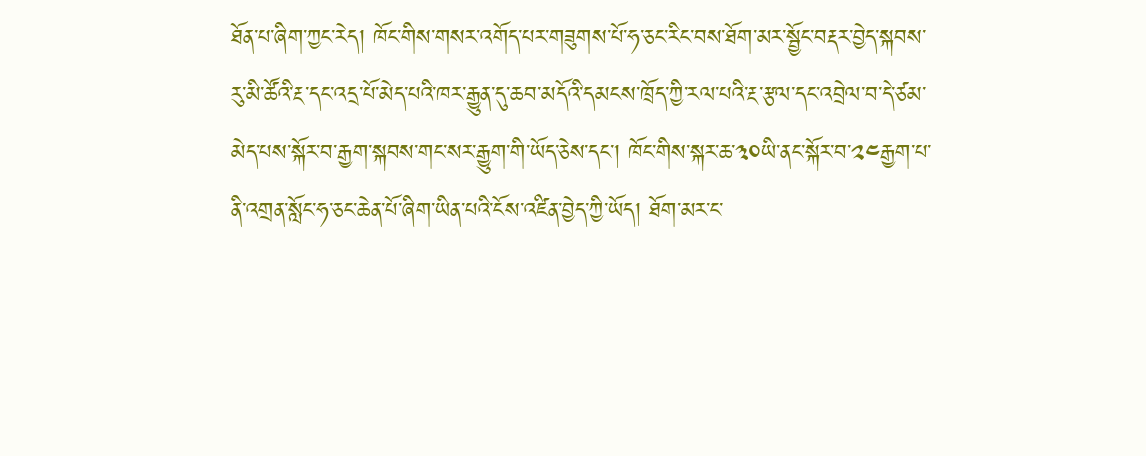ཐོན་པ་ཞིག་ཀྱང་རེད། ཁོང་གིས་གསར་འགོད་པར་གཟུགས་པོ་ཧ་ཅང་རིང་བས་ཐོག་མར་སྦྱོང་བརྡར་བྱེད་སྐབས་རུ་མི་ཚོའི་རྔ་དང་འདྲ་པོ་མེད་པའི་ཁར་རྒྱུན་དུ་ཆབ་མདོའི་དམངས་ཁྲོད་ཀྱི་རལ་པའི་རྔ་རྩལ་དང་འབྲེལ་བ་དེ་ཙམ་མེད་པས་སྐོར་བ་རྒྱག་སྐབས་གང་སར་རྒྱུག་གི་ཡོད་ཅེས་དང་། ཁོང་གིས་སྐར་ཆ་༣༠ཡི་ནང་སྐོར་བ་༢༤རྒྱག་པ་ནི་འགྲན་སློང་ཧ་ཅང་ཆེན་པོ་ཞིག་ཡིན་པའི་ངོས་འཛིན་བྱེད་ཀྱི་ཡོད། ཐོག་མར་ང་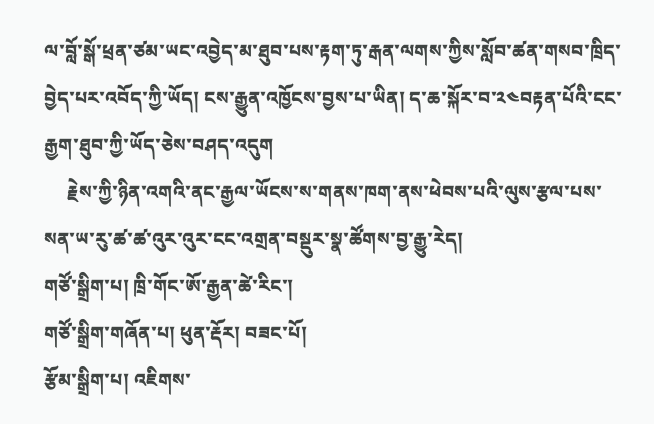ལ་བློ་སྒོ་ཕྲན་ཙམ་ཡང་འབྱེད་མ་ཐུབ་པས་རྟག་ཏུ་རྒན་ལགས་ཀྱིས་སློབ་ཚན་གསབ་ཁྲིད་བྱེད་པར་འབོད་ཀྱི་ཡོད། ངས་རྒྱུན་འཁྱོངས་བྱས་པ་ཡིན། ད་ཆ་སྐོར་བ་༢༤བརྟན་པོའི་ངང་རྒྱག་ཐུབ་ཀྱི་ཡོད་ཅེས་བཤད་འདུག
     རྗེས་ཀྱི་ཉིན་འགའི་ནང་རྒྱལ་ཡོངས་ས་གནས་ཁག་ནས་ཕེབས་པའི་ལུས་རྩལ་པས་སན་ཡ་རུ་ཚ་ཚ་འུར་འུར་ངང་འགྲན་བསྡུར་སྣ་ཚོགས་བྱ་རྒྱུ་རེད།
གཙོ་སྒྲིག་པ། ཁྲི་གོང་ཨོ་རྒྱན་ཚེ་རིང་།
གཙོ་སྒྲིག་གཞོན་པ། ཕུན་རྡོར། བཟང་པོ།
རྩོམ་སྒྲིག་པ། འཇིགས་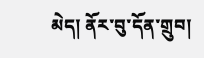མེད། ནོར་བུ་དོན་གྲུབ།